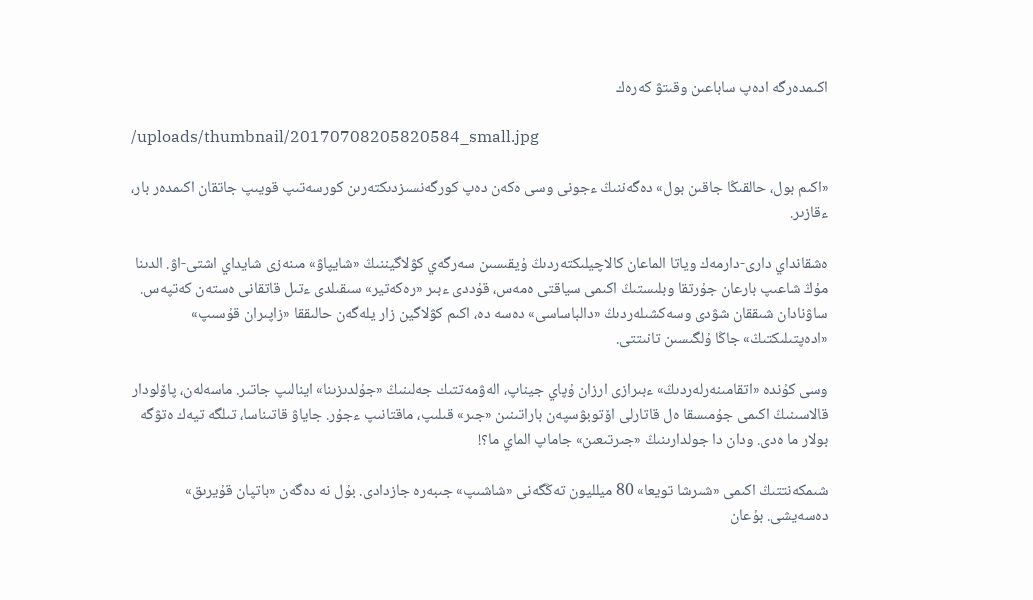اكىمدەرگە ادەپ ساباعىن وقىتۋ كەرەك

/uploads/thumbnail/20170708205820584_small.jpg

«اكىم بول، حالقىڭا جاقىن بول» دەگەننىڭ ءجونى وسى ەكەن دەپ كورگەنسىزدىكتەرىن كورسەتىپ قويىپ جاتقان اكىمدەر بار، ءقازىر.

ەشقانداي دارى-دارمەك وياتا الماعان كالاچيلىكتەردىڭ ۇيقىسىن سەرگەي كۋلاگيننىڭ «شايپاۋ» مىنەزى شايداي اشتى-اۋ. الدىنا مۇڭ شاعىپ بارعان جۇرتقا وبلىستىڭ اكىمى سياقتى ەمەس، قۇددى ءبىر «رەكەتير» سىقىلدى ءتىل قاتقانى ەستەن كەتپەس. ساۋنادان شىققان شۋدى وسەكشىلەردىڭ «دالباساسى» دەسە دە، اكىم كۋلاگين زار يلەگەن حالىققا «زاپىران قۇسىپ» «ادەپتىلىكتىڭ» جاڭا ۇلگىسىن تانىتتى.

وسى كۇندە «اتقامىنەرلەردىڭ» ءبىرازى ارزان ۇپاي جيناپ، الەۋمەتتىك جەلىنىڭ «جۇلدىزىنا» اينالىپ جاتىر. ماسەلەن، پاۆلودار قالاسىنىڭ اكىمى جۇمىسقا ەل قاتارلى اۆتوبۋسپەن باراتىنىن «جىر» قىلىپ، ماقتانىپ ءجۇر. جاياۋ قاتىناسا، تىلگە تيەك ەتۋگە بولار ما ەدى. ودان دا جولدارىنىڭ «جىرتىعىن» جاماپ الماي ما؟!

شىمكەنتتىڭ اكىمى «شىرشا تويعا» 80 ميلليون تەڭگەنى «شاشىپ» جىبەرە جازدادى. بۇل نە دەگەن «باتپان قۇيرىق» دەسەيشى. بۇعان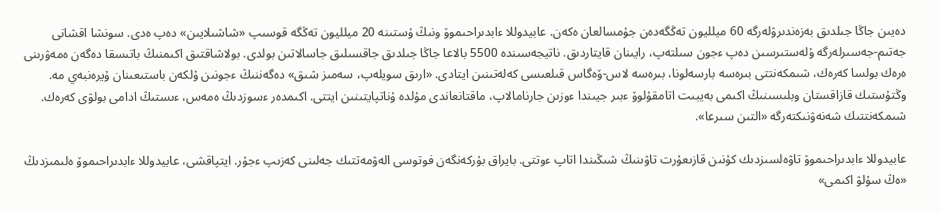دەيىن جاڭا جىلدىق بەزەندىرۋلەرگە 60 ميلليون تەڭگەدەن جۇمسالعان ەكەن. عابيدوللا ءابدىراحىموۆ ونىڭ ۇستىنە 20 ميلليون تەڭگە قوسىپ «شاشىلايىن» دەپ ەدى. سونشا اقشانى جەتىم-جەسىرلەرگە ۇلەستىرسىن دەپ ءجون سىلتەپ، رايىنان قايتاردىق. ناتيجەسىندە 5500 بالاعا جاڭا جىلدىق جاقسىلىق جاسالاتىن بولدى. بولاشاقتىق اكىمنىڭ باتىسقا دەگەن ەمەۋرىنى ەرەك بولسا كەرەك، شىمكەنتتى بىرەسە بارسەلونا، بىرەسە لاس-ۆەگاس قىلعىسى كەلەتىنىن ايتادى. «ارىق سويلەپ، سەمىز شىق» دەگەننىڭ ءجونىن ۇلكەن باستىعىنان ۇيرەنبەي مە. وڭتۇستىك قازاقستان وبلىسىنىڭ اكىمى بەيبىت اتامقۇلوۆ ءبىر جيىندا ءوزىن جارنامالاپ، ماقتانعاندى مۇلدە ۇناتپايتىنىن ايتتى. اكىمدەر ءسوزدىڭ ەمەس، ءىستىڭ ادامى بولۋى كەرەك. شىمكەنتتىك شەنەۋنىكتەرگە «التىن سىرعا».

عابيدوللا ءابدىراحىموۆ تاۋەلسىزدىك كۇنىن قازىعۇرت تاۋىنىڭ شىڭىندا اتاپ ءوتتى. بايراق بۇركەنگەن فوتوسى الەۋمەتتىك جەلىنى كەزىپ ءجۇر. ايتپاقشى، عابيدوللا ءابدىراحىموۆ ەلىمىزدىڭ «ەڭ سۇلۋ اكىمى»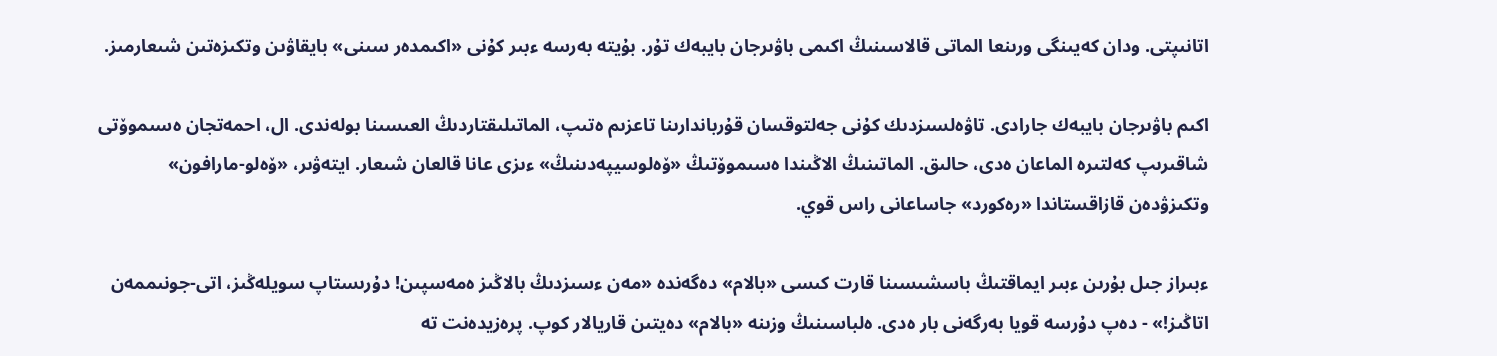اتانىپتى. ودان كەيىنگى ورىنعا الماتى قالاسىنىڭ اكىمى باۋىرجان بايبەك تۇر. بۇيتە بەرسە ءبىر كۇنى «اكىمدەر سىنى» بايقاۋىن وتكىزەتىن شىعارمىز.

اكىم باۋىرجان بايبەك جارادى. تاۋەلسىزدىك كۇنى جەلتوقسان قۇرباندارىنا تاعزىم ەتىپ، الماتىلىقتاردىڭ العىسىنا بولەندى. ال، احمەتجان ەسىموۆتى شاقىرىپ كەلتىرە الماعان ەدى، حالىق. الماتىنىڭ الاڭىندا ەسىموۆتىڭ «ۆەلوسيپەدىنىڭ» ءىزى عانا قالعان شىعار. ايتەۋىر، «ۆەلو-مارافون» وتكىزۋدەن قازاقستاندا «رەكورد» جاساعانى راس قوي.

ءبىراز جىل بۇرىن ءبىر ايماقتىڭ باسشىسىنا قارت كىسى «بالام» دەگەندە «مەن ءسىزدىڭ بالاڭىز ەمەسپىن! دۇرىستاپ سويلەڭىز، اتى-جونىممەن اتاڭىز!» - دەپ دۇرسە قويا بەرگەنى بار ەدى. ەلباسىنىڭ وزىنە «بالام» دەيتىن قاريالار كوپ. پرەزيدەنت تە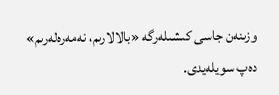وزىنەن جاسى كىشىلەرگە «بالالارىم، نەمەرەلەرىم» دەپ سويلەيدى.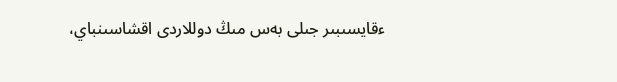ءقايسىبىر جىلى بەس مىڭ دوللاردى اقشاسىنباي،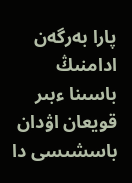پارا بەرگەن ادامنىڭ باسىنا ءبىر قويعان اۋدان باسشىسى دا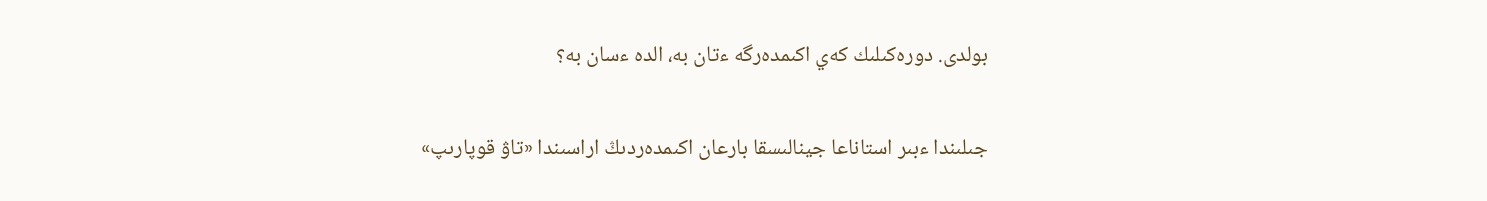بولدى. دورەكىلىك كەي اكىمدەرگە ءتان بە، الدە ءسان بە؟

جىلىندا ءبىر استاناعا جينالىسقا بارعان اكىمدەردىڭ اراسىندا «تاۋ قوپارىپ»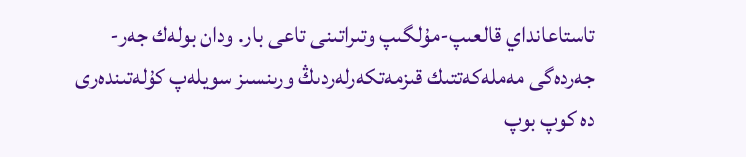تاستاعانداي قالعىپ-مۇلگىپ وتىراتىنى تاعى بار. ودان بولەك جەر-جەردەگى مەملەكەتتىك قىزمەتكەرلەردىڭ ورىنسىز سويلەپ كۇلەتىندەرى دە كوپ بوپ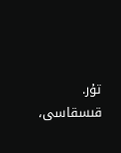تۇر. قىسقاسى،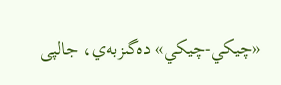«چيكي-چيكي» دەگىزبەي، جالپى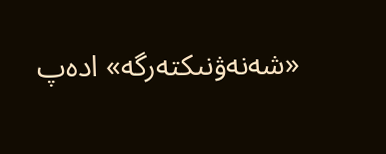«شەنەۋنىكتەرگە» ادەپ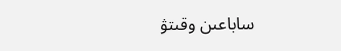ساباعىن وقىتۋ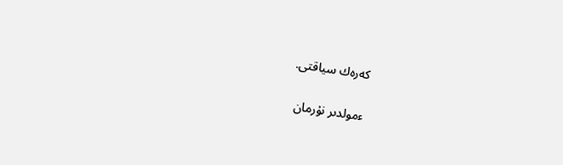كەرەك سياقتى.

ءمولدىر نۇرمان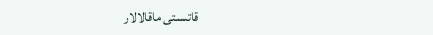قاتىستى ماقالالار